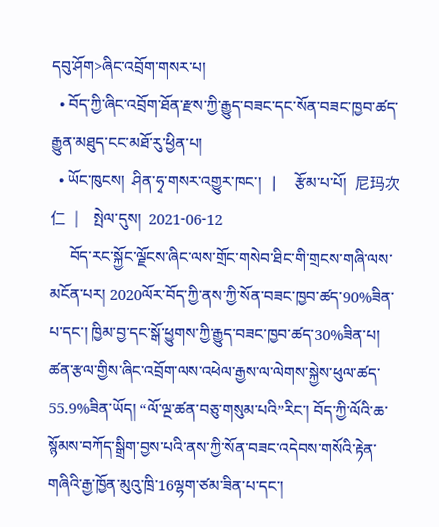དབུ་ཤོག>ཞིང་འབྲོག་གསར་པ།
  • བོད་ཀྱི་ཞིང་འབྲོག་ཐོན་རྫས་ཀྱི་རྒྱུད་བཟང་དང་སོན་བཟང་ཁྱབ་ཚད་རྒྱུན་མཐུད་ངང་མཐོ་རུ་ཕྱིན་པ།
  • ཡོང་ཁུངས།  ཤིན་ཧྭ་གསར་འགྱུར་ཁང་།   |     རྩོམ་པ་པོ།  尼玛次仁   |     སྤེལ་དུས།  2021-06-12
     བོད་རང་སྐྱོང་ལྗོངས་ཞིང་ལས་གྲོང་གསེབ་ཐིང་གི་གྲངས་གཞི་ལས་མངོན་པར། 2020ལོར་བོད་ཀྱི་ནས་ཀྱི་སོན་བཟང་ཁྱབ་ཚད་90%ཟིན་པ་དང་། ཁྱིམ་བྱ་དང་སྒོ་ཕྱུགས་ཀྱི་རྒྱུད་བཟང་ཁྱབ་ཚད་30%ཟིན་པ། ཚན་རྩལ་གྱིས་ཞིང་འབྲོག་ལས་འཕེལ་རྒྱས་ལ་ལེགས་སྐྱེས་ཕུལ་ཚད་55.9%ཟིན་ཡོད། “ལོ་ལྔ་ཚན་བཅུ་གསུམ་པའི”རིང་། བོད་ཀྱི་ལོའི་ཆ་སྙོམས་བཀོད་སྒྲིག་བྱས་པའི་ནས་ཀྱི་སོན་བཟང་འདེབས་གསོའི་རྟེན་གཞིའི་རྒྱ་ཁྱོན་མུའུ་ཁྲི་16ལྷག་ཙམ་ཟིན་པ་དང་།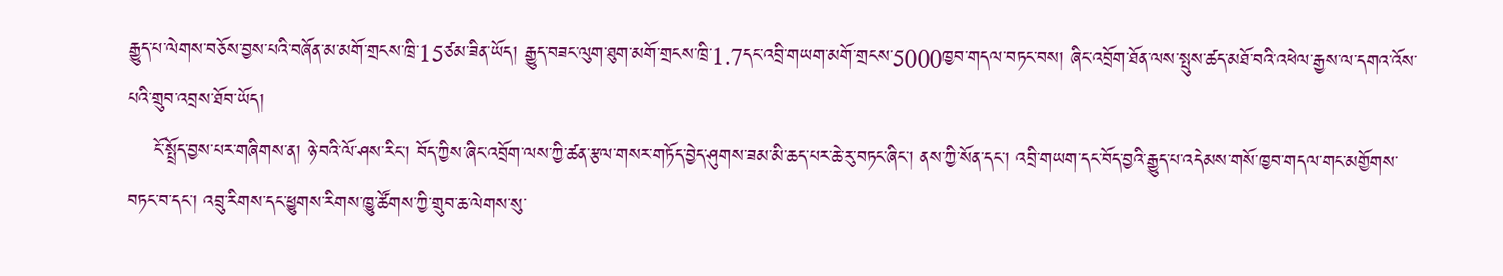རྒྱུད་པ་ལེགས་བཅོས་བྱས་པའི་བཞོན་མ་མགོ་གྲངས་ཁྲི་15ཙམ་ཟིན་ཡོད། རྒྱུད་བཟང་ལུག་ཐུག་མགོ་གྲངས་ཁྲི་1.7དང་འབྲི་གཡག་མགོ་གྲངས་5000ཁྱབ་གདལ་བཏང་བས། ཞིང་འབྲོག་ཐོན་ལས་སྤུས་ཚད་མཐོ་བའི་འཕེལ་རྒྱས་ལ་དགའ་འོས་པའི་གྲུབ་འབྲས་ཐོབ་ཡོད།
    ངོ་སྤྲོད་བྱས་པར་གཞིགས་ན། ཉེ་བའི་ལོ་ཤས་རིང་། བོད་ཀྱིས་ཞིང་འབྲོག་ལས་ཀྱི་ཚན་རྩལ་གསར་གཏོད་བྱེད་ཤུགས་ཟམ་མི་ཆད་པར་ཆེ་རུ་བཏང་ཞིང་། ནས་ཀྱི་སོན་དང་། འབྲི་གཡག་དང་བོད་བྱའི་རྒྱུད་པ་འདེམས་གསོ་ཁྱབ་གདལ་གང་མགྱོགས་བཏང་བ་དང་། འབྲུ་རིགས་དང་ཕྱུགས་རིགས་ཁྱུ་ཚོགས་ཀྱི་གྲུབ་ཆ་ལེགས་སུ་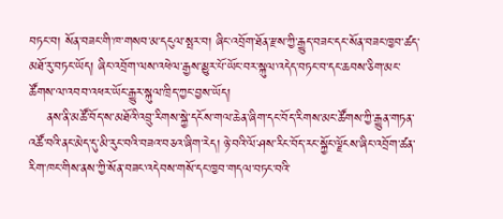བཏང་བ། སོན་བཟང་གི་ཁ་གསབ་མ་དངུལ་སྤར་བ། ཞིང་འབྲོག་ཐོན་རྫས་ཀྱི་རྒྱུད་བཟང་དང་སོན་བཟང་ཁྱབ་ཚད་མཐོ་རུ་བཏང་ཡོད། ཞིང་འབྲོག་ལས་འཕེལ་རྒྱས་མྱུར་པོ་ཡོང་བར་སྐུལ་འདེད་བཏང་བ་དང་ཆབས་ཅིག་མང་ཚོགས་ལ་འབབ་འཕར་ཡོང་རྒྱུར་སྐུལ་ཁྲིད་ཀྱང་བྱས་ཡོད།
    ནས་ནི་མཚོ་བོད་ས་མཐོའི་འབྲུ་རིགས་སྐྱེ་དངོས་གལ་ཆེན་ཞིག་དང་བོད་རིགས་མང་ཚོགས་ཀྱི་རྒྱུན་གཏན་འཚོ་བའི་ནང་མེད་དུ་མི་རུང་བའི་བཟའ་བཅའ་ཞིག་རེད། ཉེ་བའི་ལོ་ཤས་རིང་བོད་རང་སྐྱོང་ལྗོངས་ཞིང་འབྲོག་ཚན་རིག་ཁང་གིས་ནས་ཀྱི་སོན་བཟང་འདེབས་གསོ་དང་ཁྱབ་གདལ་བཏང་བའི་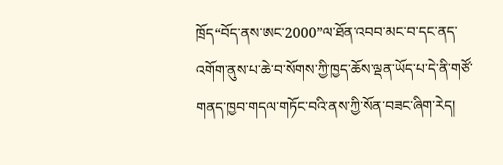ཁྲོད“བོད་ནས་ཨང་2000”ལ་ཐོན་འབབ་མང་བ་དང་ནད་འགོག་ནུས་པ་ཆེ་བ་སོགས་ཀྱི་ཁྱད་ཆོས་ལྡན་ཡོད་པ་དེ་ནི་གཙོ་གནད་ཁྱབ་གདལ་གཏོང་བའི་ནས་ཀྱི་སོན་བཟང་ཞིག་རེད།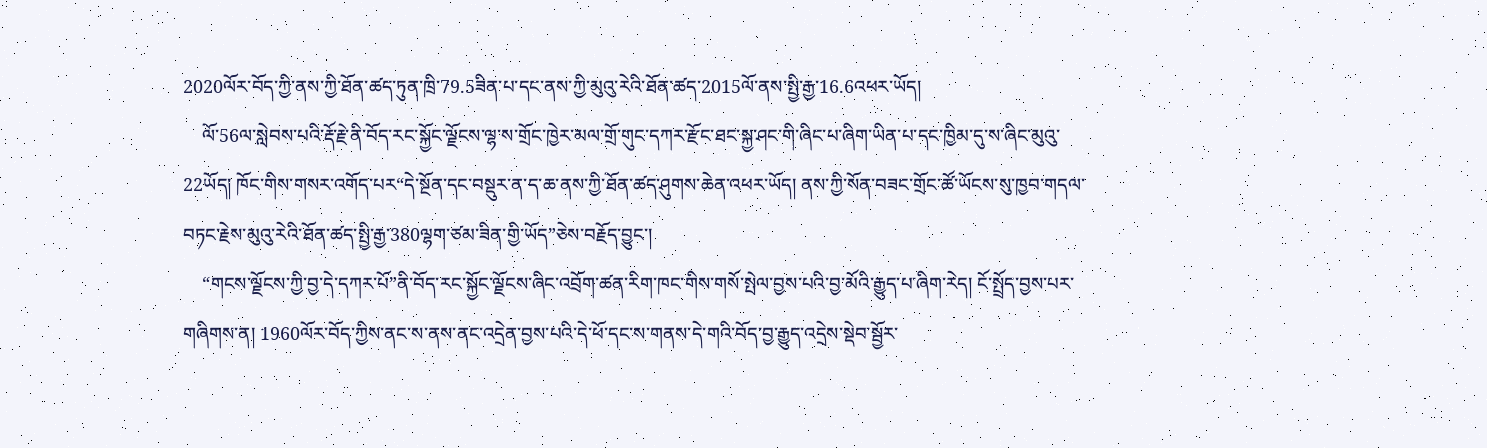2020ལོར་བོད་ཀྱི་ནས་ཀྱི་ཐོན་ཚད་ཏུན་ཁྲི་79.5ཟིན་པ་དང་ནས་ཀྱི་མུའུ་རེའི་ཐོན་ཚད་2015ལོ་ནས་སྤྱི་རྒྱ་16.6འཕར་ཡོད།
    ལོ་56ལ་སླེབས་པའི་རྡོ་རྗེ་ནི་བོད་རང་སྐྱོང་ལྗོངས་ལྷ་ས་གྲོང་ཁྱེར་མལ་གྲོ་གུང་དཀར་རྫོང་ཐང་སྐྱ་ཤང་གི་ཞིང་པ་ཞིག་ཡིན་པ་དང་ཁྱིམ་དུ་ས་ཞིང་མུའུ་22ཡོད། ཁོང་གིས་གསར་འགོད་པར“དེ་སྔོན་དང་བསྡུར་ན་ད་ཆ་ནས་ཀྱི་ཐོན་ཚད་ཤུགས་ཆེན་འཕར་ཡོད། ནས་ཀྱི་སོན་བཟང་གྲོང་ཚོ་ཡོངས་སུ་ཁྱབ་གདལ་བཏང་རྗེས་མུའུ་རེའི་ཐོན་ཚད་སྤྱི་རྒྱ་380ལྷག་ཙམ་ཟིན་གྱི་ཡོད”ཅེས་བརྗོད་བྱུང་།
    “གངས་ལྗོངས་ཀྱི་བྱ་དེ་དཀར་པོ”ནི་བོད་རང་སྐྱོང་ལྗོངས་ཞིང་འབྲོག་ཚན་རིག་ཁང་གིས་གསོ་སྤེལ་བྱས་པའི་བྱ་མོའི་རྒྱུད་པ་ཞིག་རེད། ངོ་སྤྲོད་བྱས་པར་གཞིགས་ན། 1960ལོར་བོད་ཀྱིས་ནང་ས་ནས་ནང་འདྲེན་བྱས་པའི་དེ་ཕོ་དང་ས་གནས་དེ་གའི་བོད་བྱ་རྒྱུད་འདྲེས་སྡེབ་སྦྱོར་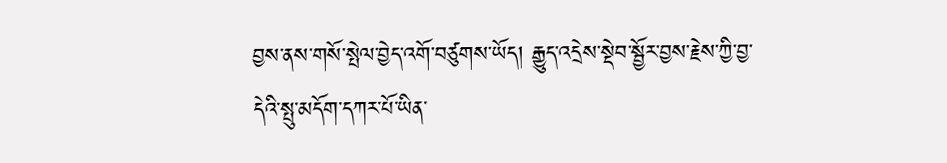བྱས་ནས་གསོ་སྤེལ་བྱེད་འགོ་བཙུགས་ཡོད། རྒྱུད་འདྲེས་སྡེབ་སྦྱོར་བྱས་རྗེས་ཀྱི་བྱ་དེའི་སྤུ་མདོག་དཀར་པོ་ཡིན་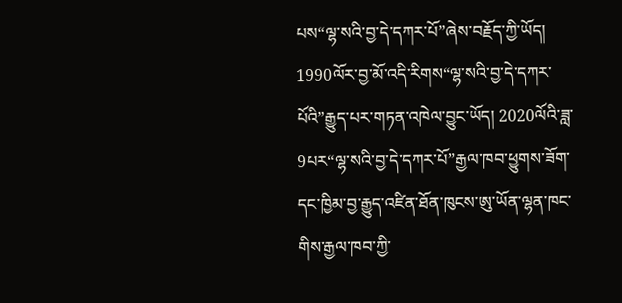པས“ལྷ་སའི་བྱ་དེ་དཀར་པོ”ཞེས་བརྗོད་ཀྱི་ཡོད། 1990ལོར་བྱ་མོ་འདི་རིགས“ལྷ་སའི་བྱ་དེ་དཀར་པོའི”རྒྱུད་པར་གཏན་འཁེལ་བྱུང་ཡོད། 2020ལོའི་ཟླ་9པར“ལྷ་སའི་བྱ་དེ་དཀར་པོ”རྒྱལ་ཁབ་ཕྱུགས་ཟོག་དང་ཁྱིམ་བྱ་རྒྱུད་འཛིན་ཐོན་ཁུངས་ཨུ་ཡོན་ལྷན་ཁང་གིས་རྒྱལ་ཁབ་ཀྱི་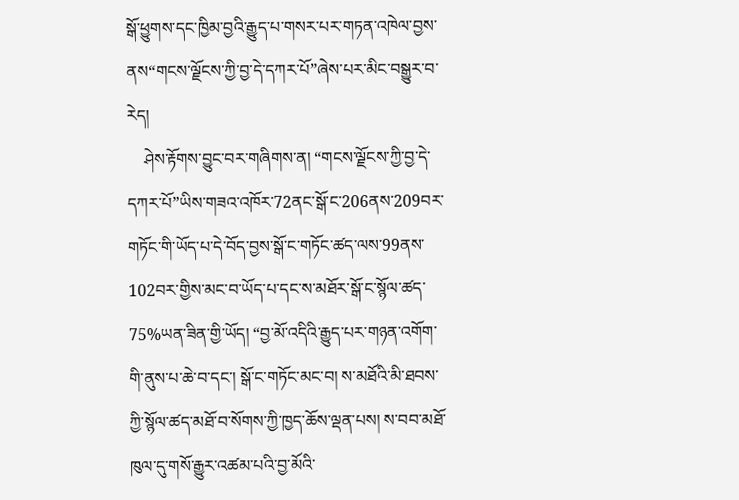སྒོ་ཕྱུགས་དང་ཁྱིམ་བྱའི་རྒྱུད་པ་གསར་པར་གཏན་འཁེལ་བྱས་ནས“གངས་ལྗོངས་ཀྱི་བྱ་དེ་དཀར་པོ”ཞེས་པར་མིང་བསྒྱུར་བ་རེད།
    ཤེས་རྟོགས་བྱུང་བར་གཞིགས་ན། “གངས་ལྗོངས་ཀྱི་བྱ་དེ་དཀར་པོ”ཡིས་གཟའ་འཁོར་72ནང་སྒོ་ང་206ནས་209བར་གཏོང་གི་ཡོད་པ་དེ་བོད་བྱས་སྒོ་ང་གཏོང་ཚད་ལས་99ནས་102བར་གྱིས་མང་བ་ཡོད་པ་དང་ས་མཐོར་སྒོ་ང་སྙོལ་ཚད་75%ཡན་ཟིན་གྱི་ཡོད། “བྱ་མོ་འདིའི་རྒྱུད་པར་གཉན་འགོག་གི་ནུས་པ་ཆེ་བ་དང་། སྒོ་ང་གཏོང་མང་བ། ས་མཐོའི་མི་ཐབས་ཀྱི་སྙོལ་ཚད་མཐོ་བ་སོགས་ཀྱི་ཁྱད་ཆོས་ལྡན་པས། ས་བབ་མཐོ་ཁུལ་དུ་གསོ་རྒྱུར་འཚམ་པའི་བྱ་མོའི་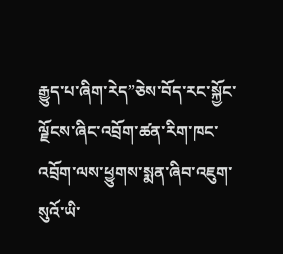རྒྱུད་པ་ཞིག་རེད”ཅེས་བོད་རང་སྐྱོང་ལྗོངས་ཞིང་འབྲོག་ཚན་རིག་ཁང་འབྲོག་ལས་ཕྱུགས་སྨན་ཞིབ་འཇུག་སུའོ་ཡི་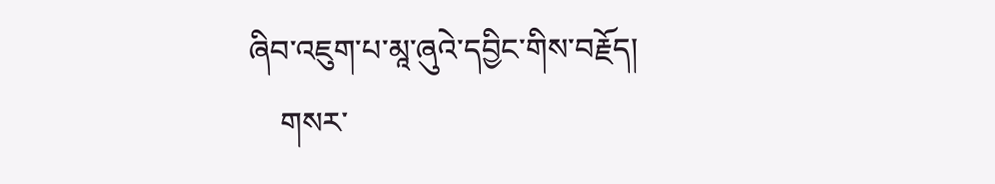ཞིབ་འཇུག་པ་མཱ་ཞུའེ་དབྱིང་གིས་བརྗོད།
    གསར་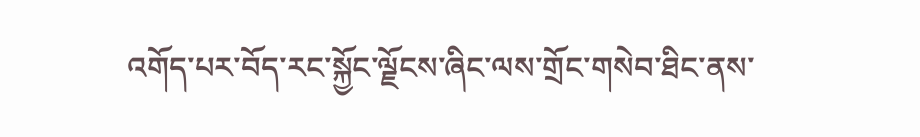འགོད་པར་བོད་རང་སྐྱོང་ལྗོངས་ཞིང་ལས་གྲོང་གསེབ་ཐིང་ནས་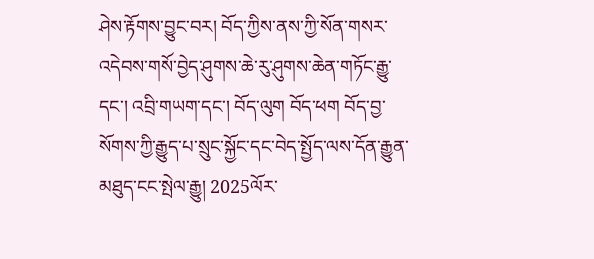ཤེས་རྟོགས་བྱུང་བར། བོད་ཀྱིས་ནས་ཀྱི་སོན་གསར་འདེབས་གསོ་བྱེད་ཤུགས་ཆེ་རུ་ཤུགས་ཆེན་གཏོང་རྒྱུ་དང་། འབྲི་གཡག་དང་། བོད་ལུག བོད་ཕག བོད་བྱ་སོགས་ཀྱི་རྒྱུད་པ་སྲུང་སྐྱོང་དང་བེད་སྤྱོད་ལས་དོན་རྒྱུན་མཐུད་ངང་སྤེལ་རྒྱུ། 2025ལོར་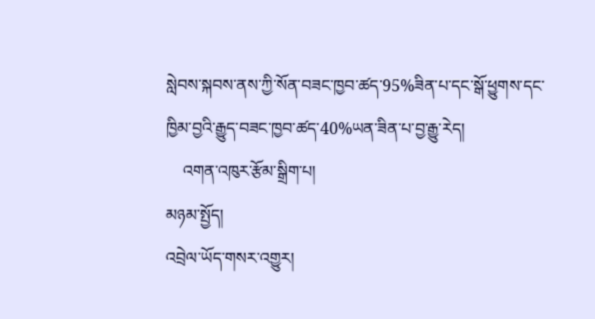སླེབས་སྐབས་ནས་ཀྱི་སོན་བཟང་ཁྱབ་ཚད་95%ཟིན་པ་དང་སྒོ་ཕྱུགས་དང་ཁྱིམ་བྱའི་རྒྱུད་བཟང་ཁྱབ་ཚད་40%ཡན་ཟིན་པ་བྱ་རྒྱུ་རེད།
    འགན་འཁུར་རྩོམ་སྒྲིག་པ།
མཉམ་སྤྱོད།
འབྲེལ་ཡོད་གསར་འགྱུར།